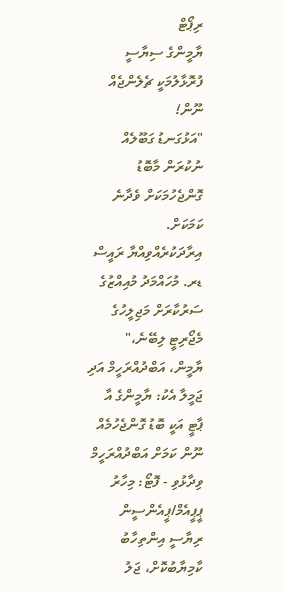ރިޕޯޓް
ޔާމީންގެ ސިޔާސީ ފުރޮޅާލުމަކީ ޗެލެންޖެއް ނޫން!
"އަޅުގަނޑު ގަބޫލެއް ނުކުރަން މާބޮޑު ގޮންޖެހުމަކަށް ވެދާނެ ކަމަކަށް. އިރާދަކުރެއްވިއްޔާ ރައީސް ޑރ. މުހައްމަދު މުއިއްޒުގެ ސަރުކާރަށް މަޖިލީހުގެ މެޖޯރިޓީ ލިބޭނެ،"
ޔާމީން، އަބްދުއްރަހީމް އަދި ޖަމީލާ އެކު: ޔާމީންގެ އާ ޕާޓީ އަކީ ބޮޑު ގޮންޖެހުމެއް ނޫން ކަމަށް އަބްދުއްރަހީމް ވިދާޅުވި - ފޮޓޯ: މިހާރު
ޕީޕީއެމް/ޕީއެންސީން ރިޔާސީ އިންތިހާބު ކާމިޔާބުކޮށް، ޖަލު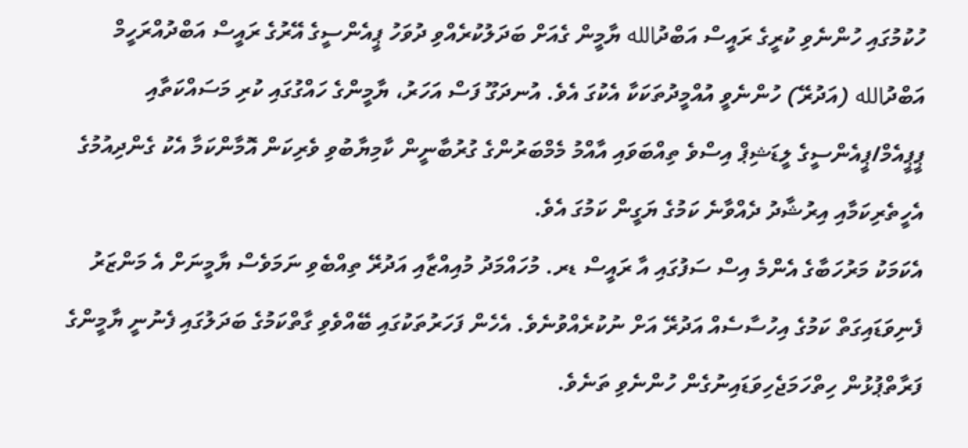ހުކުމުގައި ހުންނެވި ކުރީގެ ރައީސް އަބްދުالله ޔާމީން ގެއަށް ބަދަލުކުރެއްވި ދުވަހު ޕީއެންސީގެ އޭރުގެ ރައީސް އަބްދުއްރަހީމް އަބްދުالله (އަދުރޭ) ހުންނެވީ އުއްމީދުތަކަކާ އެކުގަ އެވެ. އުނދަގޫ ފަސް އަހަރު، ޔާމީންގެ ހައްގުގައި ކުރި މަސައްކަތާއި ޕީޕީއެމް/ޕީއެންސީގެ ލީޑަޝިޕް އިސްވެ ތިއްބަވައި އާއްމު މެމްބަރުންގެ ގުރުބާނީން ކާމިޔާބުވި ވެރިކަން އޮމާންކަމާ އެކު ގެންދިއުމުގެ އެހީތެރިކަމާއި އިރުޝާދު ދެއްވާނެ ކަމުގެ ޔަގީން ކަމުގަ އެވެ.
އެކަމަކު މަރުހަބާގެ އެންމެ އިސް ސަފުގައި އާ ރައީސް ޑރ. މުހައްމަދު މުއިއްޒާއި އަދުރޭ ތިއްބެވި ނަމަވެސް ޔާމީނަށް އެ މަންޒަރު ފެނިވަޑައިގަތް ކަމުގެ އިހުސާސެއް އަދުރޭ އަށް ނުކުރެއްވުނެވެ. އެހެން ފަހަރުތަކުގައި ބޭއްވެވި ގާތްކަމުގެ ބަދަލުގައި ފެނުނީ ޔާމީންގެ ފަރާތްޕުޅުން ހިތްހަމަޖެހިވަޑައިނުގެން ހުންނެވި ތަނެވެ.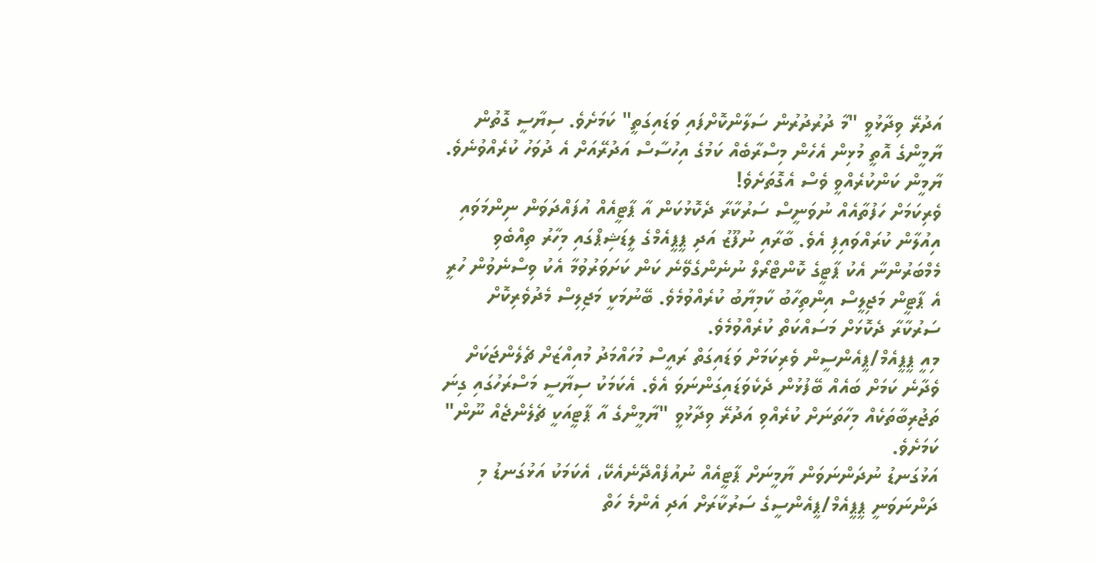އަދުރޭ ވިދާޅުވީ "މާ ދުރުދުރުން ސަލާންކޮށްފައި ވަޑައިގަތީ" ކަމަށެވެ. ސިޔާސީ ގޮތުން ޔާމީންގެ އޮތީ މުޅިން އެހެން މިސްރާބެއް ކަމުގެ އިހުސާސް އަދުރޭއަށް އެ ދުވަހު ކުރެއްވުނެވެ.
ޔާމީން ކަންކުރެއްވީ ވެސް އެގޮތަށެވެ!
ވެރިކަމަށް ހަފުތާއެއް ނުވަނީސް ސަރުކާރާ ދެކޮޅުކަން އާ ޕާޓީއެއް އުފައްދަވަން ނިންމަވައި އިއުލާން ކުރައްވައިފި އެވެ. ބާރާއި ނުފޫޒު އަދި ޕީޕީއެމްގެ ލީޑަޝިޕްގައި މިހާރު ތިއްބެވި މެމްބަރުންނާ އެކު ޕާޓީގެ ކޮންޓްރޯލް ނުނެންގެވޭނެ ކަން ކަށަވަރުވުމާ އެކު ވިސްނެވުން ހުރީ އެ ޕާޓީން މަޖިލީސް އިންތިހާބު ކާމިޔާބު ކުރެއްވުމެވެ. ބޭނުމަކީ މަޖިލިސް މެދުވެރިކޮށް ސަރުކާރާ ދެކޮޅަށް މަސައްކަތް ކުރެއްވުމެވެ.
މިއީ ޕީޕީއެމް/ޕީއެންސީން ވެރިކަމަށް ވަޑައިގަތް ރައީސް މުހައްމަދު މުއިއްޒަށް ޗެލެންޖަކަށް ވެދާނެ ކަމަށް ބައެއް ބޭފުޅުން ދެކެވަޑައިގަންނަވަ އެވެ. އެކަމަކު ސިޔާސީ މަސްރަހުގައި ގިނަ ތަޖުރިބާތަކެއް މިހާތަނަށް ކުރެއްވި އަދުރޭ ވިދާޅުވީ "ޔާމީންގެ އާ ޕާޓީއަކީ ޗެލެންޖެއް ނޫން" ކަމަށެވެ.
އަޅުގަނޑު ނުދަންނަވަން ޔާމީނަށް ޕާޓީއެއް ނުއުފެއްދޭނެއެކޭ، އެކަމަކު އަޅުގަނޑު މި ދަންނަވަނީ ޕީޕީއެމް/ޕީއެންސީގެ ސަރުކާރަށް އަދި އެންމެ ހަތް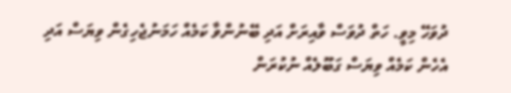ދުވަހޭ މިވީ. ހަތް ދުވަސް ވާއިރަށް އަދި ބޭނުންވާ ކަމެއް ހަމަނުޖެހިގެން ވިޔަސް އަދި އެހެން ކަމެއް ވިޔަސް ގަބޫލެއް ނުކުރަން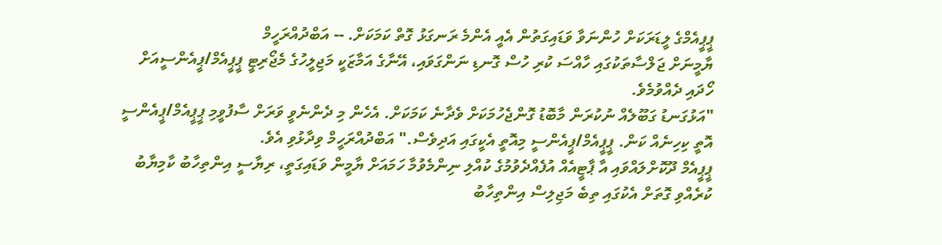ޕީޕީއެމްގެ ލީޑަރަކަށް ހުންނަވާ ވަޑައިގަތުން އެއީ އެންމެ ރަނގަޅު ގޮތް ކަމަކަށް. -- އަބްދުއްރަހީމް
ޔާމީނަށް ޖަލްސާތަކުގައި ހާއްސަ ކުރި ހުސް ގޮނޑި ނަންގަވައި، އޭނާގެ އަމާޒަކީ މަޖިލީހުގެ މެޖޯރިޓީ ޕީޕީއެމް/ޕީއެންސީއަށް ހޯދައި ދެއްވުމެވެ.
"އަޅުގަނޑު ގަބޫލެއް ނުކުރަން މާބޮޑު ގޮންޖެހުމަކަށް ވެދާނެ ކަމަކަށް. އެހެން މި ދެންނެވީ ވަރަށް ސާފުވީމި ޕީޕީއެމް/ޕީއެންސީ އޮތީ ކިހިނެއް ކަން. ޕީޕީއެމް/ޕީއެންސީ މިއޮތީ އެކީގައި އަދިވެސް." އަބްދުއްރަހީމް ވިދާޅުވި އެވެ.
ޕީޕީއެމް ދޫކޮށްލައްވައި އާ ޕާޓީއެއް އުފެއްދެވުމުގެ ކުއްލި ނިންމެވުމާ ހަމައަށް ޔާމީން ވަޑައިގަތީ، ރިޔާސީ އިންތިހާބު ކާމިޔާބު ކުރެއްވި ގޮތަށް އެކުގައި ތިބެ މަޖިލިސް އިންތިހާބު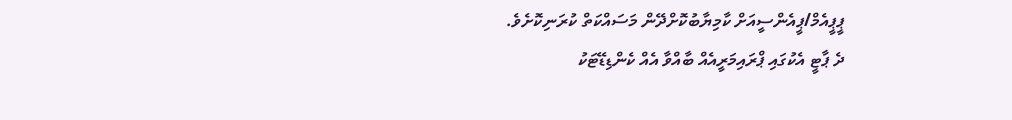ޕީޕީއެމް/ޕީއެންސީއަށް ކާމިޔާބުކޮށްދޭން މަސައްކަތް ކުރަނިކޮށެވެ.
ދެ ޕާޓީ އެކުގައި ޕްރައިމަރީއެއް ބާއްވާ އެއް ކެންޑިޑޭޓަކު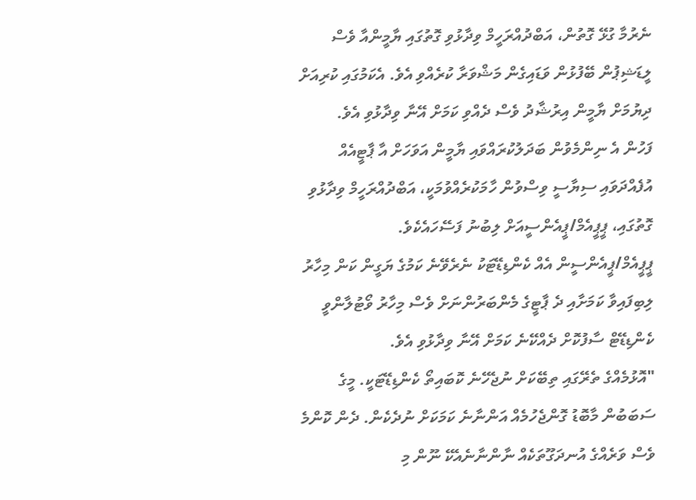ނެރުމާ ގުޅޭ ގޮތުން، އަބްދުއްރަހީމް ވިދާޅުވި ގޮތުގައި ޔާމީންއާ ވެސް ލީޑަޝިޕުން ބޭފުޅުން ވަޑައިގެން މަޝްވަރާ ކުރެއްވި އެވެ. އެކަމުގައި ކުރިއަށް ދިޔުމަށް ޔާމީން އިރުޝާދު ވެސް ދެއްވި ކަމަށް އޭނާ ވިދާޅުވި އެވެ.
ފަހުން އެ ނިންމެވުން ބަދަލުކުރައްވައި ޔާމީން އަވަހަށް އާ ޕާޓީއެއް އުފެއްދަވައި ސިޔާސީ ވިސްވުން ހާމަކުރެއްވުމަކީ، އަބްދުއްރަހީމް ވިދާޅުވި ގޮތުގައި، ޕީޕީއެމް/ޕީއެންސީއަށް ލިބުނު ފަސޭހައެކެވެ. ޕީޕީއެމް/ޕީއެންސީން އެއް ކެންޑިޑޭޓަކު ނެރެވޭނެ ކަމުގެ ޔަގީން ކަން މިހާރު ލިބިފައިވާ ކަމަށާއި ދެ ޕާޓީގެ މެންބަރުންނަށް ވެސް މިހާރު ވޯޓުލާންވީ ކެންޑިޑޭޓް ސާފުކޮށް ދެއްކޭނެ ކަމަށް އޭނާ ވިދާޅުވި އެވެ.
"އޮޅުމެއްގެ ތެރޭގައި ތިބޭކަށް ނުޖެހޭނެ ކޮބައިތޯ ކެންޑިޑޭޓަކީ. މީގެ ސަބަބުން މާބޮޑު ގޮންޖެހުމެއް އަންނާނެ ކަމަކަށް ނުދެކެން. ދެން ކޮންމެ ވެސް ވަރެއްގެ އުނދަގޫތަކެއް ނާންނާނެއެކޭ ނޫން މި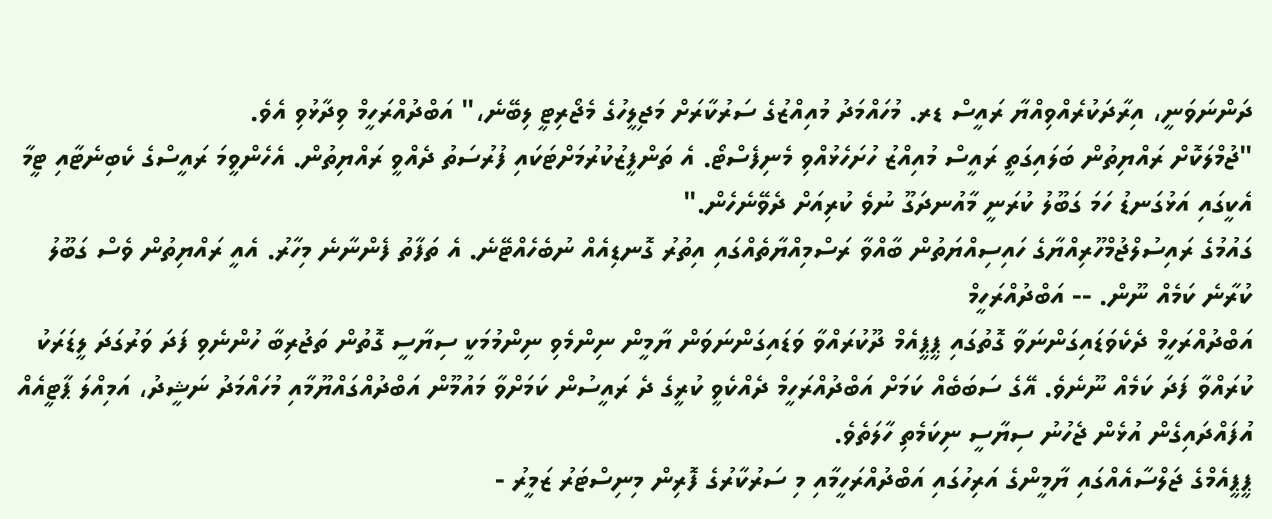ދަންނަވަނީ، އިރާދަކުރެއްވިއްޔާ ރައީސް ޑރ. މުހައްމަދު މުއިއްޒުގެ ސަރުކާރަށް މަޖިލީހުގެ މެޖޯރިޓީ ލިބޭނެ،" އަބްދުއްރަހީމް ވިދާޅުވި އެވެ.
"ޖުމްލަކޮށް ރައްޔިތުން ބަލައިގަތީ ރައީސް މުއިއްޒު ހުށަހެޅުއްވި މެނިފެސްޓޯ. އެ ތަންފީޒުކުރުމަށްޓަކައި ފުރުސަތު ދެއްވީ ރައްޔިތުން. އެހެންވީމަ ރައީސްގެ ކެބިނެޓާއި ޓީމާ އެކީގައި އަޅުގަނޑު ހަމަ ގަބޫލު ކުރަނީ މާއުނދަގޫ ނުވެ ކުރިއަށް ދެވޭނެހެން."
ގައުމުގެ ރައިސުލްޖުމްހޫރިއްޔާގެ ހައިސިއްޔަތުން ބާއްވާ ރަސްމިއްޔާތެއްގައި އިތުރު ގޮނޑިއެއް ނުބެހެއްޓޭނެ. އެ ތަފާތު ފެންނާނެ މިހާރު. އެއީ ރައްޔިތުން ވެސް ގަބޫލު ކުރާނެ ކަމެއް ނޫން. -- އަބްދުއްރަހީމް
އަބްދުއްރަހީމް ދެކެވަޑައިގަންނަވާ ގޮތުގައި ޕީޕީއެމް ދޫކުރައްވާ ވަޑައިގަންނަވަން ޔާމީން ނިންމެވި ނިންމުމަކީ ސިޔާސީ ގޮތުން ތަޖުރިބާ ހުންނެވި ފަދަ ވަރުގަދަ ލީޑަރަކު ކުރައްވާ ފަދަ ކަމެއް ނޫނެވެ. އޭގެ ސަބަބެއް ކަމަށް އަބްދުއްރަހީމް ދެއްކެވީ ކުރީގެ ދެ ރައީސުން ކަމަށްވާ މައުމޫން އަބްދުއްގައްޔޫމާއި މުހައްމަދު ނަޝީދު، އަމިއްލަ ޕާޓީއެއް އުފައްދައިގެން އުޅެން ޖެހުނު ސިޔާސީ ނިކަމެތި ހާލަތެވެ.
ޕީޕީއެމްގެ ޖަލްސާއެއްގައި ޔާމީންގެ އަރިހުގައި އަބްދުއްރަހީމާއި މި ސަރުކާރުގެ ފޮރިން މިނިސްޓަރު ޒަމީރު -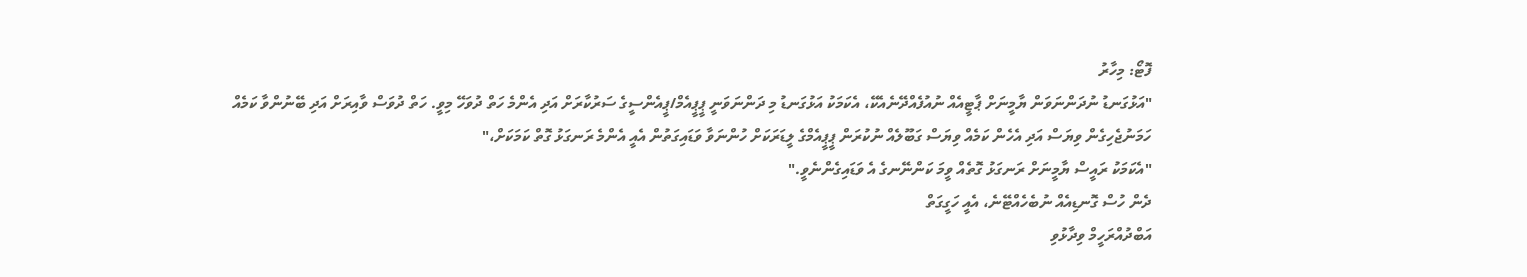ފޮޓޯ: މިހާރު
"އަޅުގަނޑު ނުދަންނަވަން ޔާމީނަށް ޕާޓީއެއް ނުއުފެއްދޭނެއެކޭ، އެކަމަކު އަޅުގަނޑު މި ދަންނަވަނީ ޕީޕީއެމް/ޕީއެންސީގެ ސަރުކާރަށް އަދި އެންމެ ހަތް ދުވަހޭ މިވީ. ހަތް ދުވަސް ވާއިރަށް އަދި ބޭނުންވާ ކަމެއް ހަމަނުޖެހިގެން ވިޔަސް އަދި އެހެން ކަމެއް ވިޔަސް ގަބޫލެއް ނުކުރަން ޕީޕީއެމްގެ ލީޑަރަކަށް ހުންނަވާ ވަޑައިގަތުން އެއީ އެންމެ ރަނގަޅު ގޮތް ކަމަކަށް،"
"އެކަމަކު ރައީސް ޔާމީނަށް ރަނގަޅު ގޮތެއް ވީމަ ކަންނޭނގެ އެ ވަޑައިގެންނެވީ."
ދެން ހުސް ގޮނޑިއެއް ނުބެހެއްޓޭނެ، އެއީ ހަގީގަތް
އަބްދުއްރަހީމް ވިދާޅުވި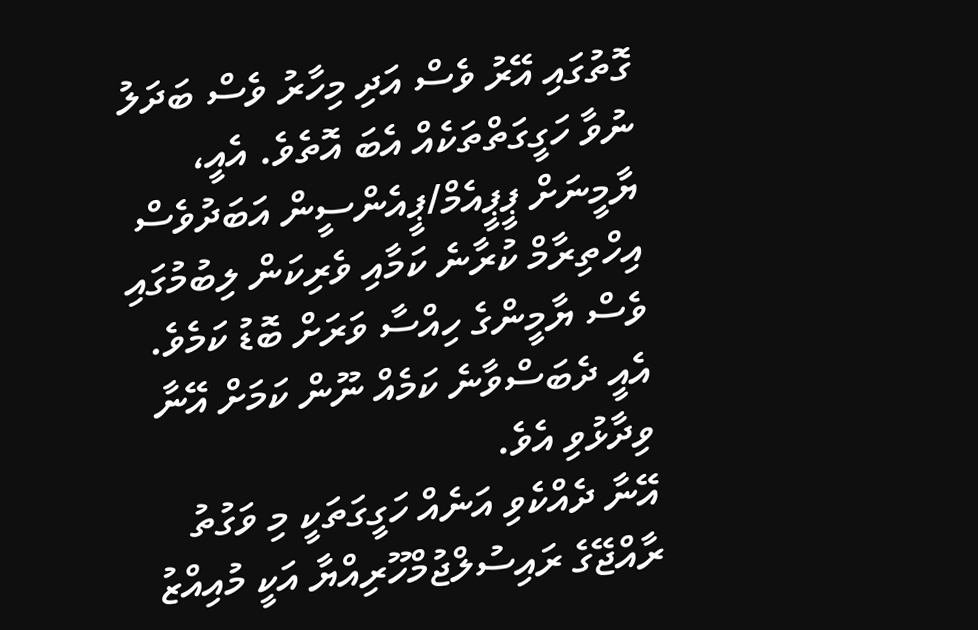ގޮތުގައި އޭރު ވެސް އަދި މިހާރު ވެސް ބަދަލު ނުވާ ހަގީގަތްތަކެއް އެބަ އޮތެވެ. އެއީ، ޔާމީނަށް ޕީޕީއެމް/ޕީއެންސީން އަބަދުވެސް އިހްތިރާމް ކުރާނެ ކަމާއި ވެރިކަން ލިބުމުގައި ވެސް ޔާމީންގެ ހިއްސާ ވަރަށް ބޮޑު ކަމެވެ. އެއީ ދެބަސްވާނެ ކަމެއް ނޫން ކަމަށް އޭނާ ވިދާޅުވި އެވެ.
އޭނާ ދެއްކެވި އަނެއް ހަގީގަތަކީ މި ވަގުތު ރާއްޖޭގެ ރައިސުލްޖުމްހޫރިއްޔާ އަކީ މުއިއްޒު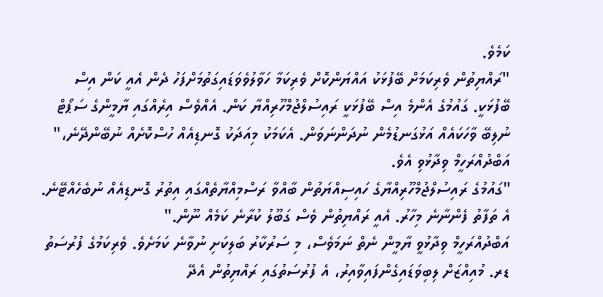ކަމެވެ.
"ރައްޔިތުން ވެރިކަމަށް ބޭފުޅަކު އައްޔަންކޮށް ވެރިކަމާ ހަވާލުވެވަޑައިގަތުމަށްފަހު ދެން އެއީ ކަން އިސް ބޭފުޅަކީ. ގައުމުގެ އެންމެ އިސް ބޭފުޅަކީ ރައިސުލްޖުމްހޫރިއްޔާ ކަން. އެއްވެސް އިރެއްގައި ޔާމީންގެ ސަޕޯޓް ނުލިބޭ ވާހަކައެއް އަޅުގަނޑުމެން ނުދަންނަވަން. އެކަމަކު މިއަދަކު ގޮނޑިއެއް ހުސްކޮށެއް ނުބޭންދޭނެ،" އަބްދުއްރަހީމް ވިދާޅުވި އެވެ.
"ގައުމުގެ ރައިސުލްޖުމްހޫރިއްޔާގެ ހައިސިއްޔަތުން ބާއްވާ ރަސްމިއްޔާތެއްގައި އިތުރު ގޮނޑިއެއް ނުބެހެއްޓޭނެ. އެ ތަފާތު ފެންނާނެ މިހާރު. އެއީ ރައްޔިތުން ވެސް ގަބޫލު ކުރާނެ ކަމެއް ނޫން."
އަބްދުއްރަހީމް ވިދާޅުވީ ޔާމީން ނެތް ނަމަވެސް، މި ސަރުކާރު ބަލިކަށި ނުވާނެ ކަމަށެވެ. ވެރިކަމުގެ ފުރުސަތު ޑރ. މުއިއްޒަށް ލިބިވަޑައިގެންފައިވާއިރު، އެ ފުރުސަތުގައި ރައްޔިތުން އެދޭ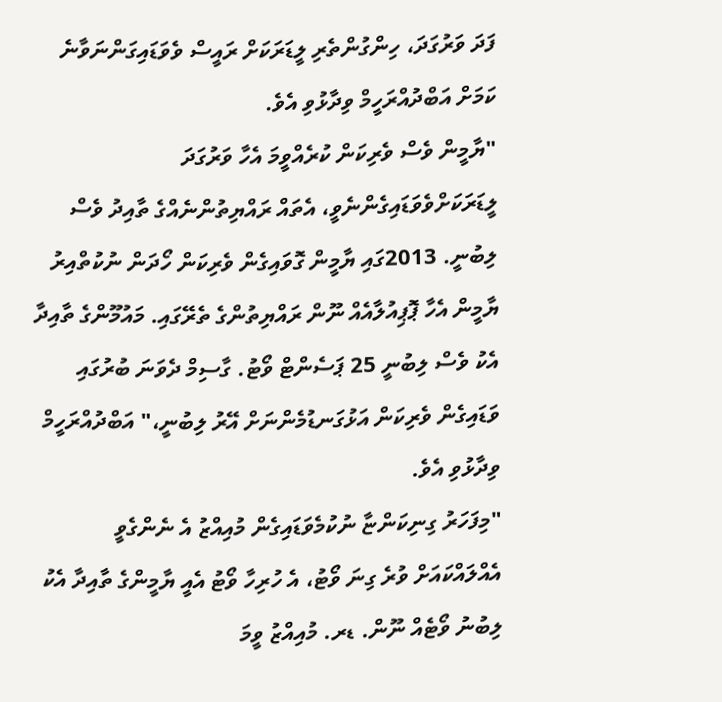ފަދަ ވަރުގަދަ، ހިންގުންތެރި ލީޑަރަކަށް ރައީސް ވެވަޑައިގަންނަވާނެ ކަމަށް އަބްދުއްރަހީމް ވިދާޅުވި އެވެ.
"ޔާމީން ވެސް ވެރިކަން ކުރެއްވީމަ އެހާ ވަރުގަދަ ލީޑަރަކަށްވެވަޑައިގެންނެވީ، އެތައް ރައްޔިތުންނެއްގެ ތާއިދު ވެސް ލިބުނީ. 2013ގައި ޔާމީން ގޮވައިގެން ވެރިކަން ހޯދަން ނުކުތްއިރު ޔާމީން އެހާ ޕޮޕިއުލާއެއް ނޫން ރައްޔިތުންގެ ތެރޭގައި. މައުމޫންގެ ތާއިދާ އެކު ވެސް ލިބުނީ 25 ޕަސެންޓް ވޯޓު. ގާސިމް ދެވަނަ ބުރުގައި ވަޑައިގެން ވެރިކަން އަޅުގަނޑުމެންނަށް އޭރު ލިބުނީ،" އަބްދުއްރަހީމް ވިދާޅުވި އެވެ.
"މިފަހަރު ގިނިކަންޏާ ނުކުމެވަޑައިގެން މުއިއްޒު އެ ނެންގެވީ އެއްލައްކައަށް ވުރެ ގިނަ ވޯޓު، އެ ހުރިހާ ވޯޓު އެއީ ޔާމީންގެ ތާއިދާ އެކު ލިބުނު ވޯޓެއް ނޫން. ޑރ. މުއިއްޒު ވީމަ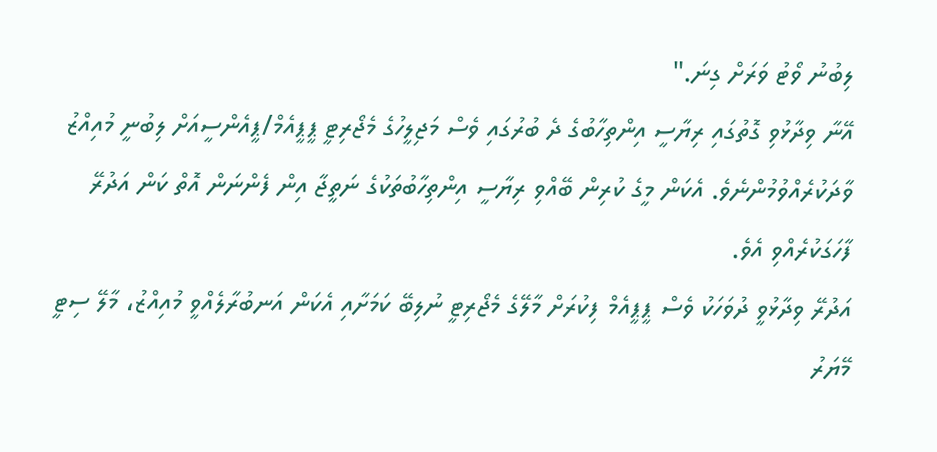ލިބުނު ވޯޓު ވަރަށް ގިނަ."
އޭނާ ވިދާޅުވި ގޮތުގައި ރިޔާސީ އިންތިހާބުގެ ދެ ބުރުގައި ވެސް މަޖިލީހުގެ މެޖޯރިޓީ ޕީޕީއެމް/ޕީއެންސީއަށް ލިބުނީ މުއިއްޒު ވާދަކުރެއްވުމުންނެވެ. އެކަން މީގެ ކުރިން ބޭއްވި ރިޔާސީ އިންތިހާބުތަކުގެ ނަތީޖާ އިން ފެންނަން އޮތް ކަން އަދުރޭ ފާހަގަކުރެއްވި އެވެ.
އަދުރޭ ވިދާޅުވީ ދުވަހަކު ވެސް ޕީޕީއެމް ފިކުރަށް މާލޭގެ މެޖޯރިޓީ ނުލިބޭ ކަމަށާއި އެކަން އަނބުރާލެއްވީ މުއިއްޒު، މާލޭ ސިޓީ މޭޔަރު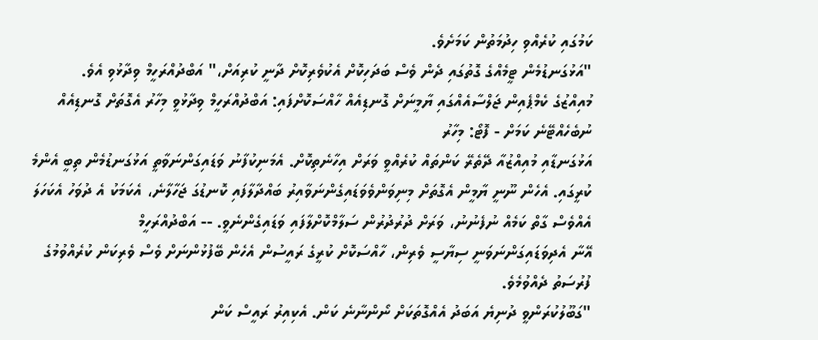ކަމުގައި ކުރެއްވި ހިދުމަތުން ކަމަށެވެ.
"އަޅުގަނޑުމެން ޓީމެއްގެ ގޮތުގައި ދެން ވެސް ބަދަހިކޮށް އެކުވެރިކޮށް ދާނީ ކުރިއަށް،" އަބްދުއްރަހީމް ވިދާޅުވި އެވެ.
މުއިއްޒުގެ ކެމްޕެއިން ޖަލްސާއެއްގައި ޔާމީނަށް ގޮނޑިއެއް ހާއްސަކޮށްފައި: އަބްދުއްރަހީމް ވިދާޅުވީ މިހާރު އެގޮތަށް ގޮނޑިއެއް ނުބެހެއްޓޭނެ ކަމަށް - ފޮޓޯ: މިހާރު
އަޅުގަނޑާއި މުއިއްޒުއާ ދޭތެރޭ ކަންތައް ކުރެއްވީ ވަރަށް އިހާނެތިކޮށް. އެމަނިކުފާނު ވަޑައިގަންނަވާތީ އަޅުގަނޑުމެން ތިބީ އެންމެ ކުރީގައި. އެހެން ނޫނީ ޔާމީން އެގޮތަށް މިނިވަންވެވަޑައިގެންނަވާއިރު ބައްދާލާފައި ކޮނޑުގަ ޖަހާލާނެ، އެކަމަކު އެ ދުވަހު އެކަހަލަ އެއްވެސް ގާތް ކަމެއް ނުފެނުނު، ވަރަށް ދުރުދުރުން ސަލާމްކޮށްލާފައި ވަޑައިގެންނެވީ. -- އަބްދުއްރަހީމް
އޭނާ އެދިވަޑައިގަންނަވަނީ ސިޔާސީ ވެރިން، ހާއްސަކޮށް ކުރީގެ ރައީސުން އެހެން ބޭފުޅުންނަށް ވެސް ވެރިކަން ކުރެއްވުމުގެ ފުރުސަތު ދެއްވުމެވެ.
"ގަބޫލުކުރަންވީ ދުނިޔެ އަބަދު އެއްގޮތަކަށް ނޯންނާނެ ކަން. އެކިއިރު ރައީސް ކަން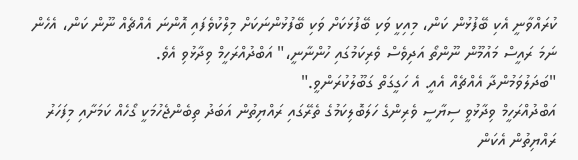ކުރައްވާނީ އެކި ބޭފުޅުން ކަން، މިއިކީ ވަކި ބޭފުޅަކަށް ވަކި ބޭފުޅުންނަކަށް މިލްކުވެފައި އޮންނަ އެއްޗެއް ނޫން ކަން، އެހެން ނަމަ ރައީސް މައުމޫން ނޫންތޯ އަދިވެސް ވެރިކަމުގައި ހުންނާނީ،" އަބްދުއްރަހީމް ވިދާޅުވި އެވެ.
"ބަދަލުވަމުންދާ އެއްޗެއް އެއީ. އެ ހަގީގަތް ގަބޫލުކުރަންވީ."
އަބްދުއްރަހީމް ވިދާޅުވީ ސިޔާސީ ވެރިންގެ ހަލަބޮލިކަމުގެ ތެރޭގައި ރައްޔިތުން އަބަދު ތިބެންޖެހުމަކީ ގޯހެއް ކަމަށާއި މިފަހަރު ރައްޔިތުން އެކަން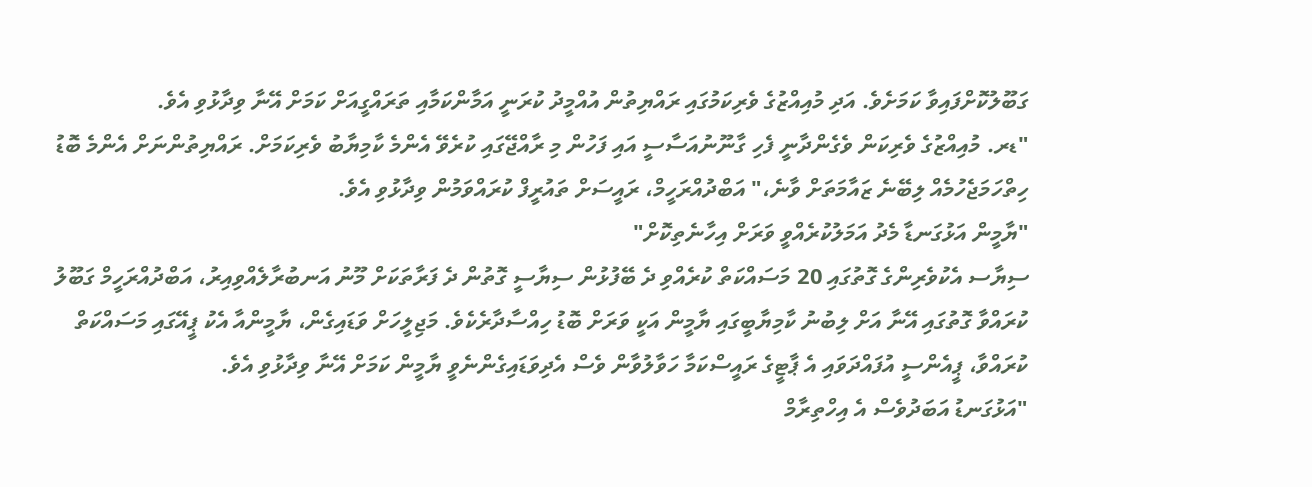ގަބޫލުކޮށްފައިވާ ކަމަށެވެ. އަދި މުއިއްޒުގެ ވެރިކަމުގައި ރައްޔިތުން އުއްމީދު ކުރަނީ އަމާންކަމާއި ތަރައްގީއަށް ކަމަށް އޭނާ ވިދާޅުވި އެވެ.
"ޑރ. މުއިއްޒުގެ ވެރިކަން ވެގެންދާނީ ފެހި ގާނޫނުއަސާސީ އައި ފަހުން މި ރާއްޖޭގައި ކުރެވޭ އެންމެ ކާމިޔާބު ވެރިކަމަށް. ރައްޔިތުންނަށް އެންމެ ބޮޑު ހިތްހަމަޖެހުމެއް ލިބޭނެ ޒައާމަތަށް ވާނެ،" އަބްދުއްރަހީމް، ރައީސަށް ތައުރީފް ކުރައްވަމުން ވިދާޅުވި އެވެ.
"ޔާމީން އަޅުގަނޑާ މެދު އަމަލުކުރެއްވީ ވަރަށް އިހާނެތިކޮށް"
ސިޔާސ އެކުވެރިންގެ ގޮތުގައި 20 މަސައްކަތް ކުރެއްވި ދެ ބޭފުޅުން ސިޔާސީ ގޮތުން ދެ ފަރާތަކަށް މޫނު އަނބުރާލެއްވިއިރު، އަބްދުއްރަހީމް ގަބޫލު ކުރައްވާ ގޮތުގައި އޭނާ އަށް ލިބުނު ކާމިޔާބީގައި ޔާމީން އަކީ ވަރަށް ބޮޑު ހިއްސާދާރެކެވެ. މަޖިލީހަށް ވަޑައިގެން، ޔާމީންއާ އެކު ޕީއޭގައި މަސައްކަތް ކުރައްވާ، ޕީއެންސީ އުފައްދަވައި އެ ޕާޓީގެ ރައީސްކަމާ ހަވާލުވާން ވެސް އެދިވަޑައިގެންނެވީ ޔާމީން ކަމަށް އޭނާ ވިދާޅުވި އެވެ.
"އަޅުގަނޑު އަބަދުވެސް އެ އިހްތިރާމް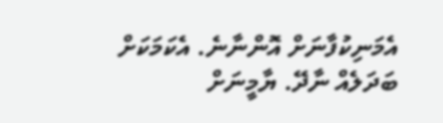އެމަނިކުފާނަށް އޮންނާނެ. އެކަމަކަށް ބަދަލެއް ނާދޭ. ޔާމީނަށް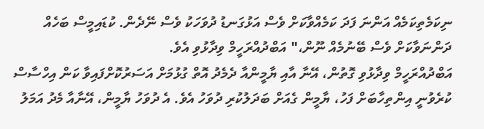ނިކަމެތިކަމެއް އަންނަ ފަދަ ކަމެއްވާކަށް ވެސް އަޅުގަނޑު ދުވަހަކު ވެސް ނޭދެން. ކުޑައިމީސް ބަހެއް ދަންނަވާކަށް ވެސް ބޭނުމެއް ނޫން،" އަބްދުއްރަހީމް ވިދާޅުވި އެވެ.
އަބްދުއްރަހީމް ވިދާޅުވި ގޮތުން، އޭނާ އާއި ޔާމީންއާ ދެމެދު އޮތް ގުޅުމަށް އަސަރުކޮށްފައިވާ ކަން އިހްސާސް ކުރެވުނީ އިންތިހާބަށް ފަހު، ޔާމީން ގެއަށް ބަދަލުކުރި ދުވަހު އެވެ. އެ ދުވަހު ޔާމީން، އޭނާއާ މެދު އަމަލު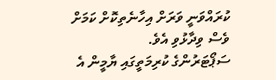ކުރައްވަނީ ވަރަށް އިހާނެތިކޮށް ކަމަށް ވެސް ވިދާޅުވި އެވެ.
ސަޕޯޓަރުންގެ ކުރިމަތީގައި ޔާމީން އެ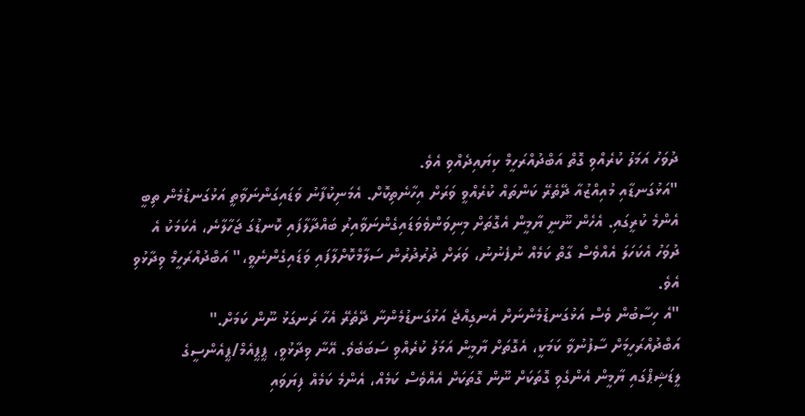ދުވަހު އަމަލު ކުރެއްވި ގޮތް އަބްދުއްރަހީމް ކިޔައިދެއްވި އެވެ.
"އަޅުގަނޑާއި މުއިއްޒުއާ ދޭތެރޭ ކަންތައް ކުރެއްވީ ވަރަށް އިހާނެތިކޮށް. އެމަނިކުފާނު ވަޑައިގަންނަވާތީ އަޅުގަނޑުމެން ތިބީ އެންމެ ކުރީގައި. އެހެން ނޫނީ ޔާމީން އެގޮތަށް މިނިވަންވެވަޑައިގެންނަވާއިރު ބައްދާލާފައި ކޮނޑުގަ ޖަހާލާނެ، އެކަމަކު އެ ދުވަހު އެކަހަލަ އެއްވެސް ގާތް ކަމެއް ނުފެނުނު، ވަރަށް ދުރުދުރުން ސަލާމްކޮށްލާފައި ވަޑައިގެންނެވީ،" އަބްދުއްރަހީމް ވިދާޅުވި އެވެ.
"އެ ހިސާބުން ވެސް އަޅުގަނޑުމެންނަށް އެނގިއްޖެ އަޅުގަނޑުމެންނާ ދޭތެރޭ އެހާ ރަނގަޅު ނޫން ކަމަށް."
އަބްދުއްރަހީމަށް ސާފުނުވާ ކަމަކީ، އެގޮތަށް ޔާމީން އަމަލު ކުރެއްވި ސަބަބެވެ. އޭނާ ވިދާޅުވީ، ޕީޕީއެމް/ޕީއެންސީގެ ލީޑަޝިޕްގައި ޔާމީން އެންގެވި ގޮތަކަށް ނޫން ގޮތަކަށް އެއްވެސް ކަމެއް، އެންމެ ކަމެއް ފިޔަވައި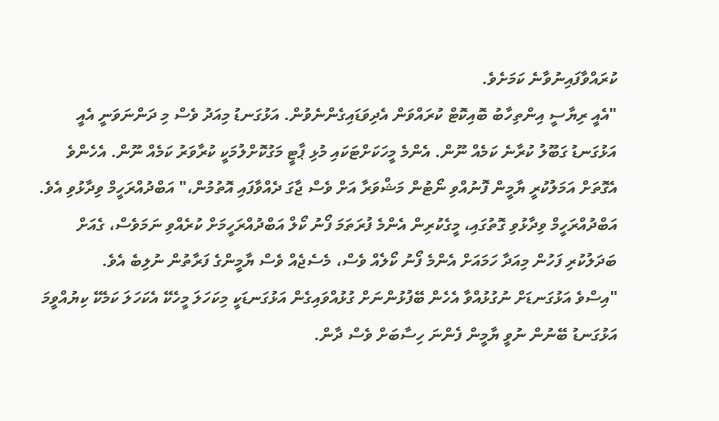ކުރައްވާފައިނުވާނެ ކަމަށެވެ.
"އެއީ ރިޔާސީ އިންތިހާބު ބޮއިކޮޓް ކުރައްވަން އެދިވަޑައިގެންނެވުން. އަޅުގަނޑު މިއަދު ވެސް މި ދަންނަވަނީ އެއީ އަޅުގަނޑު ގަބޫލު ކުރާނެ ކަމެއް ނޫން. އެންމެ މީހަކަށްޓަކައި މުޅި ޕާޓީ މަގުކޮށްލުމަކީ ކުރާވަރު ކަމެއް ނޫން. އެހެންވެ އެގޮތަށް އަމަލުކުރީ ޔާމީން ފޮނުއްވި ނޯޓުން މަޝްވަރާ އަށް ވެސް ޖާގަ ދެއްވާފައި އޮތުމުން،" އަބްދުއްރަހީމް ވިދާޅުވި އެވެ.
އަބްދުއްރަހީމް ވިދާޅުވި ގޮތުގައި، މީގެކުރިން އެންމެ ފުރަތަމަ ފޯނު ކޯލް އަބްދުއްރަހީމަށް ކުރެއްވި ނަމަވެސް، ގެއަށް ބަދަލުކުރި ފަހުން މިއަދާ ހަމައަށް އެންމެ ފޯނު ކޯލެއް ވެސް، މެސެޖެއް ވެސް ޔާމީންގެ ފަރާތުން ނުލިބެ އެވެ.
"އިސްވެ އަޅުގަނޑަށް ނުގުޅުއްވާ އެހެން ބޭފުޅުންނަށް ގުޅުއްވައިގެން އަޅުގަނޑަކީ މިކަހަލަ މީހެކޭ އެކަހަލަ ކަމެކޭ ކިޔުއްވީމަ އަޅުގަނޑު ބޭނުން ނުވީ ޔާމީން ފެންނަ ހިސާބަށް ވެސް ދާން.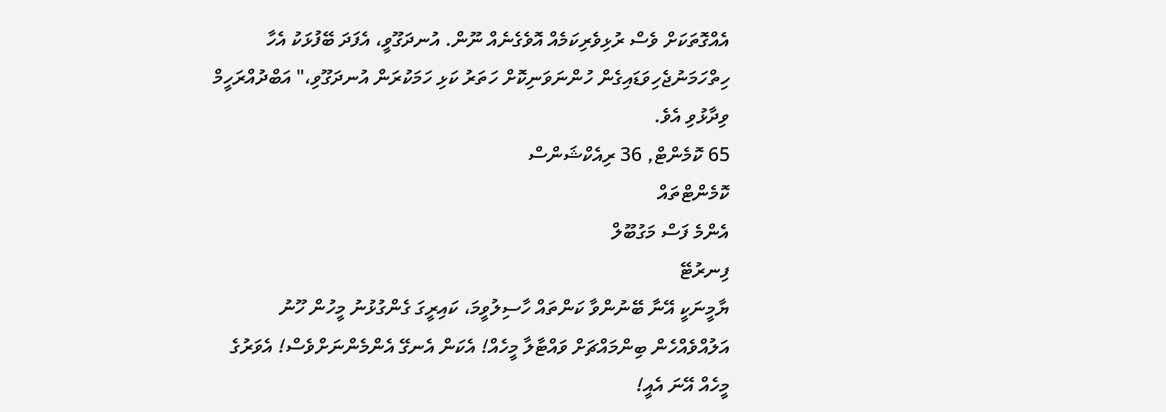އެއްގޮތަކަށް ވެސް ރުޅިވެރިކަމެއް އޮވެގެނެއް ނޫން. އުނދަގޫވީ، އެފަދަ ބޭފުޅަކު އެހާ ހިތްހަމަނުޖެހިވަޑައިގެން ހުންނަވަނިކޮށް ހަތަރު ކަޅި ހަމަކުރަން އުނދަގޫވި،" އަބްދުއްރަހީމް ވިދާޅުވި އެވެ.
65 ކޮމެންޓް, 36 ރިއެކްޝަންސް
ކޮމެންޓްތައް
އެންމެ ފަސް މަގުބޫލް
ފިނރުޓޭ
ޔާމީނަކީ އޭނާ ބޭނުންވާ ކަންތައް ހާސިލުވީމަ، ކައިރީގަ ގެންގުޅުނު މީހުން ހޫނު އަލުއްވެއްހެން ބިންމައްޗަށް ވައްޓާލާ މީހެއް! އެކަން އެނގޭ އެންމެންނަށްވެސް! އެވަރުގެ މީހެއް އޭނަ އެއީ!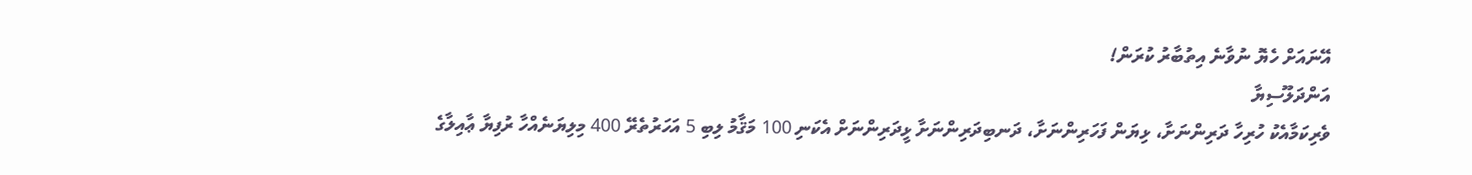އޭނައަށް ހެޔޮ ނުވާނެ އިތުބާރު ކުރަން!
އަންދަލޫސިޔާ
ވެރިކަމާއެކު ހުރިހާ ދަރިންނަށާ، ޅިޔަން ފަހަރިންނަށާ، ދަނބިދަރިންނަށާ ޅީދަރިންނަށް އެކަނި 100 މަޤާމު ލިބި 5 އަހަރުތެރޭ 400 މިލިޔަނެއްހާ ރުފިޔާ ޢާއިލާގެ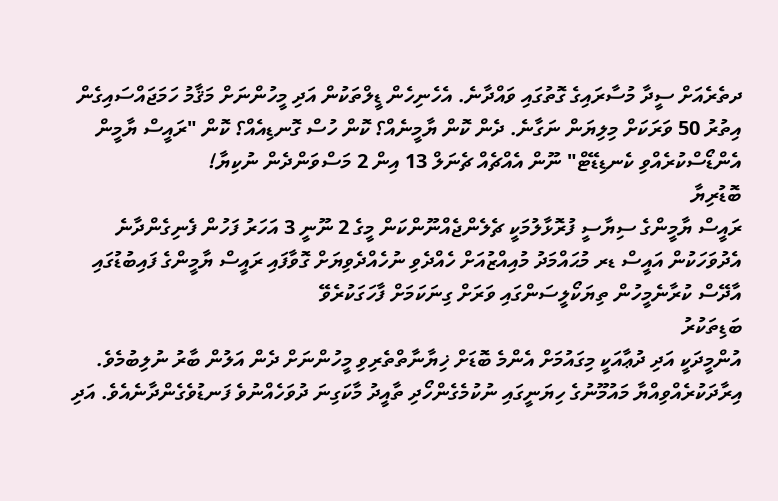ދތެރެއަށް ސީދާ މުސާރައިގެ ގޮތުގައި ވައްދާނެ. އެހެނިހެން ޑީލްތަކުން އަދި މީހުންނަށް މަޤާމު ހަމަޖައްސައިގެން އިތުރު 50 ވަރަކަށް މިލިޔަން ނަގާނެ. ދެން ކޮން ޔާމީނެއް؟ ކޮން ހުސް ގޮނޑިއެއް؟ ކޮން "ރައީސް ޔާމީން އެންޑޯސްކުރެއްވި ކެނޑިޑޭޓް" ނޫން އެއްޗެއް ޗެނަލް 13 އިން 2 މަސްވަންދެން ނުކިޔާ!
ބޮޑުރިޔާ
ރައީސް ޔާމީންގެ ސިޔާސީ ފުރޮޅާލުމަކީ ޗެލެންޖެއްނޫންކަން މީގެ 2 ނޫނީ 3 އަހަރު ފަހުން ފެނިގެންދާނެ އެދުވަހަކުން އައީސް ޑރ މުޙައްމަދު މުއިއްޒުއަށް ހެއްދެވި ނުހެއްދެވިޔަށް ގޮވާފައި ރައީސް ޔާމީންގެ ފައިބުޑުގައި އާދޭސް ކުރާނެމީހުން ތިޔަކޯލީސަންގައި ވަރަށް ގިނަކަމަށް ފާހަގަކުރެވޭ
ބަޑިތަކުރު
އުންމީދަކީ އަދި ދުޢާއަކީ މިގައުމަށް އެންމެ ބޮޑަށް ޚިޔާނާތްތެރިވި މީހުންނަށް ދެން އަލުން ބާރު ނުލިބުމެވެ. އިރާދަކުރެއްވިއްޔާ މައުމޫނުގެ ހިޔަނީގައި ނުކުމެގެންހޯދި ތާއީދު މާކަގިނަ ދުވަހެއްނުވެ ފަނޑުވެގެންދާނެއެވެ. އަދި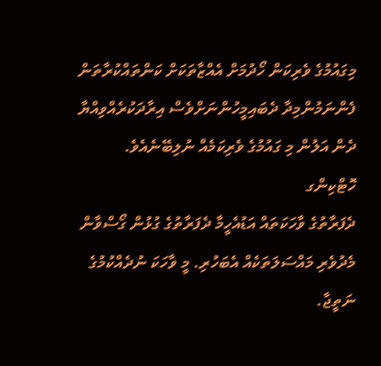މިގައުމުގެ ވެރިކަން ހޯދުމަށް އެއްޒާތަކަށް ކަންތައްކުރާތަން ފެންނަމުންމިދާ ދެބައިމީހުންނަށްވެސް އިރާދަކުރެއްވިއްޔާ ދެން އަލުން މި ގައުމުގެ ވެރިކަމެއް ނުލިބޭނެއެވެ.
ހޮޓްކިންގ
ދެފަރާތުގެ ވާހަކަތައް އަޑުއެހީމާ ދެފަރާތުގެ ގުޅުން ގޯސްވާން މެދުވެރި މައްސަލަތަކެއް އެބަހުރި. މީ ވާހަކަ ނުދެއްކުމުގެ ނަތީޖާ.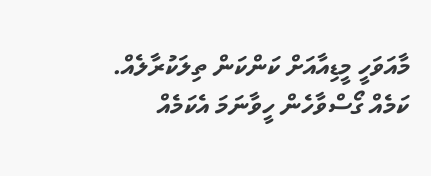މާއަވަހީ މީޑިއާއަށް ކަންކަން ތިލަކުރާލެއް. ކަމެއް ގޯސްވާހެން ހީވާނަމަ އެކަމެއް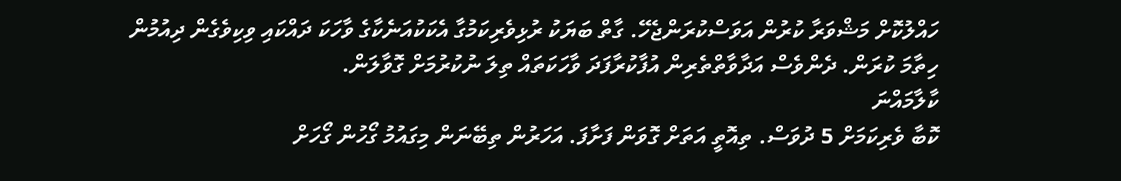ހައްލުކޮށް މަޝްވަރާ ކުރުން އަވަސްކުރަންޖެހޭ. ގާތް ބަޔަކު ރުޅިވެރިކަމުގާ އެކަކުއަނެކާގެ ވާހަކަ ދައްކައި ވިކިވެގެން ދިއުމުން ހިތާމަ ކުރަން. ދެންވެސް އަދާވާތްތެރިން އުފާކުރާފަދަ ވާހަކަތައް ތިލަ ނުކުރުމަށް ގޮވާލަން.
ކާލާމައްނަ
ކޮބާ ވެރިކަމަށް 5 ދުވަސް. ތިއޮތީ އަތަށް ގޮވަން ފަށާފަ. އަހަރުން ތިބޭނަން މިގައުމު ގޯހުން ގޯހަށް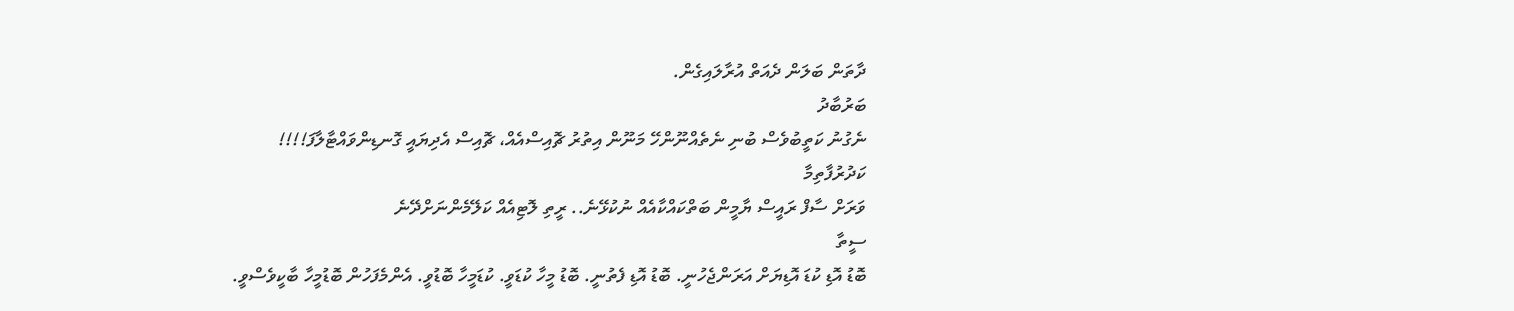ދާތަން ބަލަން ދެއަތް އުރާލައިގެން.
ބަރުބާދު
ނެގުނު ކަތީބުވެސް ބުނި ނެތެއްނޫންހޭ މަނޫން އިތުރު ޗޮއިސްއެއް، ޗޮއިސް އެދިޔައީ ގޮނޑިންވައްޓާލާފަ!!!!
ކަދުރުފާތިމާ
ވަރަށް ސާފް ރައީސް ޔާމީން ބަތްކައްކާއެއް ނުކުޅޭނެ.. ރީތި ލޮޓިއެއް ކަލޭމެންނަށްދޭނެ
ސީތާ
ބޮޑު އޮޑި ކުޑަ އޮޑިޔަށް އަރަންޖެހުނީ. ބޮޑު އޮޑި ފެތުނީ. ބޮޑު މީހާ ކުޑަވީ. ކުޑަމީހާ ބޮޑުވީ. އެންމެފަހުން ބޮޑުމީހާ ބާކީވެސްވީ.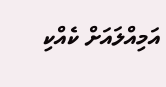އަމިއްލައަށް ކެއްކި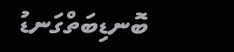ބޮނޑިބަތްގަނޑު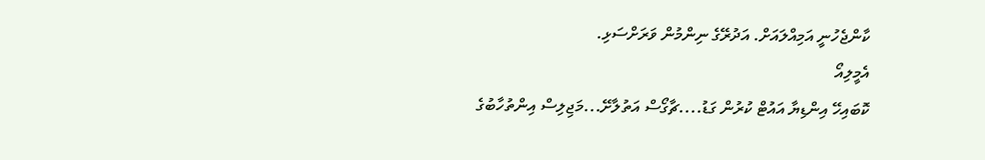ކާންޖެހުނީ އަމިއްލައަށް. އަދުރޭގެ ނިންމުން ވަރަށްސަޅި.
އެމީލިއޯ
ކޮބައިހޭ އިންޑިޔާ އައުޓް ކުރުން ގަޑު....ޗާގޯސް އަތުލާށޭ...މަޖިލިސް އިންތުހާބުގެ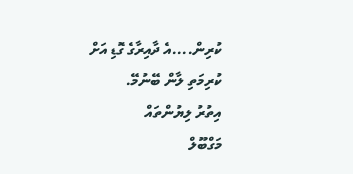ކުރިން....އެ ދާއިރާގެ ގޮޑި އަށް ކުރިމަތި ލާން ބޭނުމޭ.
އިތުރު ލިޔުންތައް
މަގްބޫލް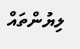ލިޔުންތައް